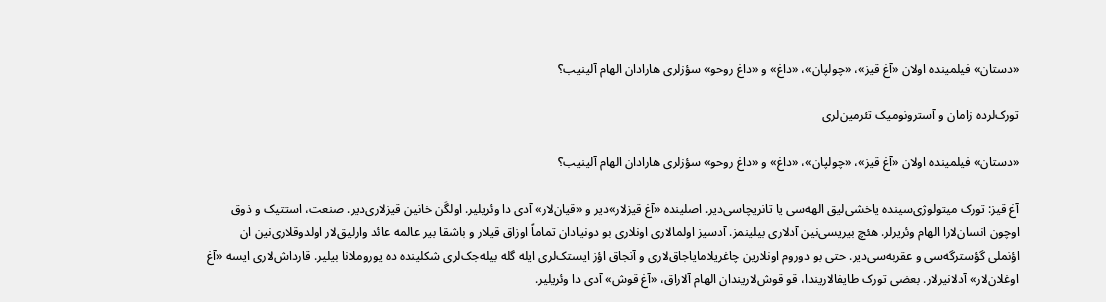«دستان» فیلمینده اولان «آغ قیز»، «چولپان»، «داغ» و «داغ روحو» سؤزلری هارادان الهام آلینیب؟

تورک‌لرده زامان و آسترونومیک تئرمین‌لری

«دستان» فیلمینده اولان «آغ قیز»، «چولپان»، «داغ» و «داغ روحو» سؤزلری هارادان الهام آلینیب؟

آغ قیز: تورک میتولوژی‌سینده یاخشی‌لیق الهه‌سی یا تانریچاسی‌دیر. اصلینده «آغ قیزلار»دیر و «قیان‌لار» آدی دا وئریلیر. اولگَن خانین قیزلاری‌دیر. صنعت، استتیک و ذوق اوچون انسان‌لارا الهام وئریرلر. هئچ بیریسی‌نین آدلاری بیلینمز. آدسیز اولمالاری اونلاری بو دونیادان تماماً اوزاق قیلار و باشقا بیر عالمه عائد وارلیق‌لار اولدوقلاری‌نین ان اؤنملی گؤسترگه‌سی‌ و عقربه‌سی‌دیر. حتی بو دوروم اونلارین چاغریلامایاجاق‌لاری و آنجاق اؤز ایستک‌لری ایله گله بیله‌جک‌لری شکلینده ده یوروملانا بیلیر. قارداش‌لاری ایسه «آغ اوغلان‌لار» آدلانیرلار. بعضی تورک طایفالاریندا، قو قوش‌لاریندان الهام آلاراق، «آغ قوش» آدی دا وئریلیر.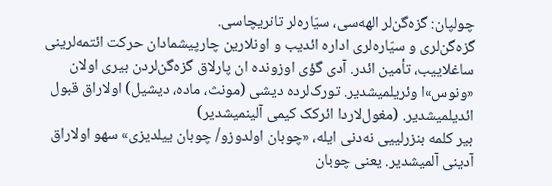چولپان: گزه‌گن‌لر الهه‌سی، سیّاره‌لر تانریچاسی.
گزه‌گن‌لری و سیّاره‌لری اداره ائدیب و اونلارین چارپیشمادان حرکت ائتمه‌لرینی ساغلاییب، تأمین ائدر. آدی گؤی اوزونده ان پارلاق گزه‌گن‌لردن بیری اولان «ونوس»ا وئریلمیشدیر. تورک‌لرده دیشی (مونث، ماده، دیشیل) اولاراق قبول ائدیلمیشدیر. (مغول‌لاردا ائرکک کیمی آلینمیشدیر)
بیر کلمه بنزرلییی نه‌دنی ایله، «چوبان اولدوزو/ چوبان ییلدیزی» سهو اولاراق آدینی آلمیشدیر. یعنی چوبان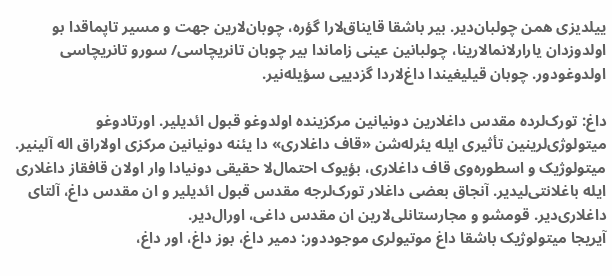ییلدیزی همن چولبان‌دیر. بیر باشقا قایناق‌لارا گؤره، چوبان‌لارین جهت و مسیر تاپماقدا بو اولدوزدان یارارلانمالارینا، چولبانین عینی زاماندا بیر چوبان تانریچاسی/ سورو تانریچاسی اولدوغودور. چوبان قیلیغیندا داغ‌لاردا گزدییی سؤیله‌نیر.

داغ: تورک‌لرده ‌مقدس داغلارین دونیانین مرکزینده اولدوغو قبول ائدیلیر. اورتادوغو میتولوژی‌لرینین تأثیری ایله یئرله‌شن «قاف داغلاری» دا یئنه دونیانین مرکزی اولاراق اله آلینیر. میتولوژیک و اسطوره‌وی قاف داغلاری، بؤیوک احتمال‌لا حقیقی دونیادا وار اولان قافقاز داغلاری ایله باغلانتی‌لیدیر. آنجاق بعضی داغلار تورک‌لرجه مقدس قبول ائدیلیر و ان مقدس داغ، آلتای داغلاری‌دیر. قومشو و مجارستانلی‌لارین ان مقدس داغی، اورال‌دیر.
آیریجا میتولوژیک باشقا داغ موتیولری موجوددور: دمیر داغ، بوز داغ، اور داغ،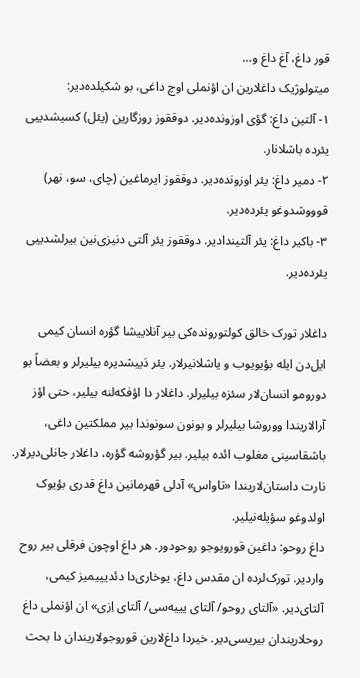قور داغ، آغ داغ و…
میتولوژیک داغلارین ان اؤنملی اوچ داغی، بو شکیلده‌دیر:
۱- آلتین داغ: گؤی اوزونده‌دیر. دوققوز روزگارین (یئل) کسیشدییی یئرده باشلانار.
۲- دمیر داغ: یئر اوزونده‌دیر. دوققوز ایرماغین (چای، سو، نهر) قوووشدوغو یئرده‌دیر.
۳- باکیر داغ: یئر آلتیندادیر. دوققوز یئر آلتی دنیزی‌نین بیرلشدییی یئرده‌دیر.

داغلار تورک خالق کولتورونده‌کی بیر آنلاییشا گؤره انسان کیمی ایل‌دن ایله بؤیویوب و یاشلانیرلار. یئر دَییشدیره بیلیرلر و بعضاً بو دورومو انسان‌لار سئزه بیلیرلر. داغلار دا اؤفکه‌لنه بیلیر، حتی اؤز آرالاریندا ووروشا بیلیرلر و بونون سونوندا بیر مملکتین داغی، باشقاسینی مغلوب ائده بیلیر. بیر گؤروشه گؤره، داغلار جانلی‌دیرلار. نارت داستان‌لاریندا «تاواس» آدلی قهرمانین داغ قدری بؤیوک اولدوغو سؤیله‌نیلیر.
داغ روحو: داغین قورویوجو روحودور. هر داغ اوچون فرقلی بیر روح واردیر. تورک‌لرده‌ ان مقدس داغ، یوخاری‌دا دئدیییمیز کیمی، آلتای‌دیر. «آلتای روحو/ آلتای یییه‌سی/ آلتای اِزی» ان اؤنملی داغ روحلاریندان بیریسی‌دیر. خیردا داغ‌لارین قوروجولاریندان دا بحث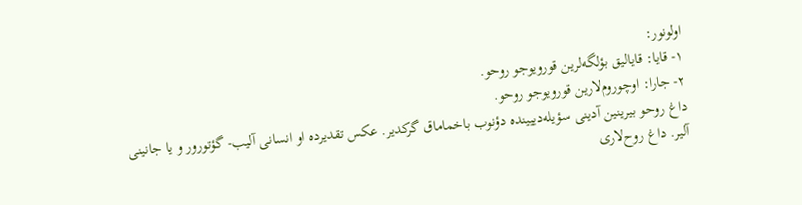اولونور:
۱- قایا: قایالیق بؤلگه‌لرین قورویوجو روحو.
۲- جارا: اوچوروم‌لارین قورویوجو روحو.
داغ روحو بیرینین آدینی سؤیله‌دییینده دؤنوب باخماماق گرکدیر. عکس تقدیرده او انسانی آلیب- گؤتورور و یا جانینی آلیر. داغ روح‌لاری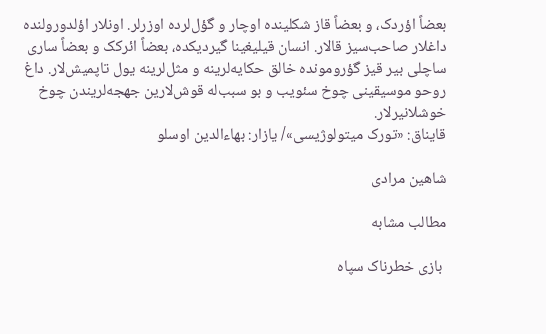بعضاً اؤردک، و بعضاً قاز شکلینده اوچار و گؤل‌لرده اوزرلر. اونلار اؤلدورولنده داغلار صاحب‌سیز قالار. انسان قیلیغینا گیردیکده، بعضاً ائرکک و بعضاً ساری ساچلی بیر قیز گؤرومونده خالق حکایه‌لرینه و مثل‌لرینه یول تاپمیش‌لار‌. داغ روحو موسیقینی چوخ سئویب و بو سبب‌له قوش‌لارین جهجه‌لریندن چوخ خوشلانیرلار.
قایناق: «تورک میتولوژیسی»/ یازار: بهاءالدین اوسلو

شاهین مرادی

مطالب مشابه

 بازی خطرناک سپاه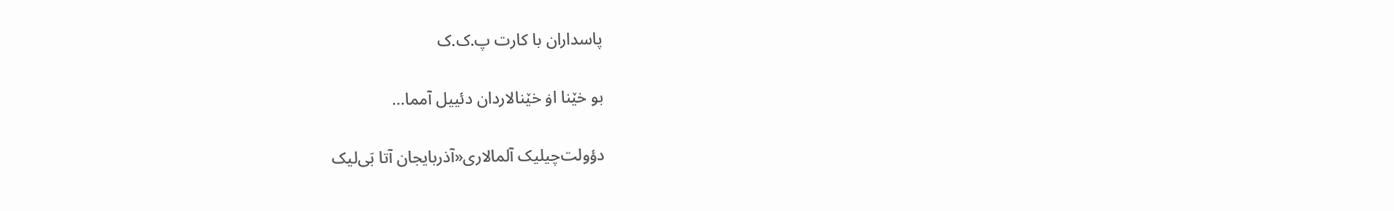پاسداران با کارت پ.ک.ک

بو خێنا اۏ خێنالاردان دئییل آمما…

دؤولت‌چیلیک آلمالاری«آذربایجان آتا بَی‌لیک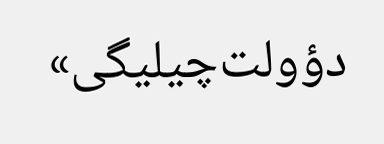دؤولت‌چیلیگی»